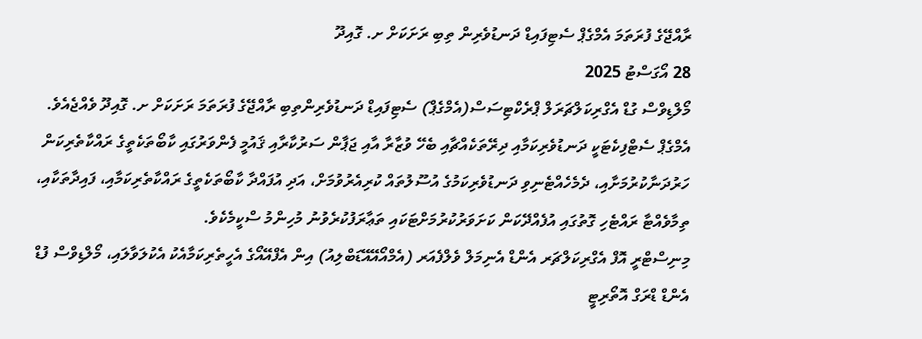ރާއްޖޭގެ ފުރަތަމަ އެމްގެޕް ސެޓިފައިޑް ދަނޑުވެރިން ތިބި ރަށަކަށް ށ. ގޮއިދޫ
28 އޯގަސްޓު 2025
މޯލްޑިވްސް ގުޑް އެގްރިކަލްޗަރަލް ޕްރެކްޓިސަސް(އެމްގެޕް) ސެޓިފައިޑް ދަނޑުވެރިންތިބި ރާއްޖޭގެ ފުރަތަމަ ރަށަކަށް ށ. ގޮއިދޫ ވެއްޖެއެވެ.
އެމްގެޕް ސެޓްފިކެޓަކީ ދަނޑުވެރިކަމާއި ދިރޭތަކެއްޗާއި ބެހޭ ވުޒާރާ އާއި ޖަޕާން ސަރުކާރާއި ޤައުމީ ފެންވަރުގައި ކާބޯތަކެތީގެ ރައްކާތެރިކަން ހަރުދަނާކުރުމަށާއި، ދެމެހެއްޓެނިވި ދަނޑުވެރިކަމުގެ އުސޫލުތައް ކުރިއެރުވުމަށް، އަދި އުފައްދާ ކާބޯތަކެތީގެ ރައްކާތެރިކަމާއި، ފައިދާތަކާއި، ތިމާވެއްޓާ ރައްޓެހި ގޮތުގައި އުފެއްދޭކަން ކަށަވަރުކުރުމަށްޓަކައި ތަޢާރަފުކުރެވުނު މުހިންމު ސްކީމެކެވެ.
މިނިސްޓްރީ އޮފް އެގްރިކަލްޗަރ އެންޑް އެނިމަލް ވެލްފެއަރ (އެމްއޯއޭއޭޑަބްލިއު) އިން އެފްއޭއޯގެ އެހީތެރިކަމާއެކު އެކުލަވާލައި، މޯލްޑިވްސް ފުޑް އެންޑް ޑްރަގް އޮތޯރިޓީ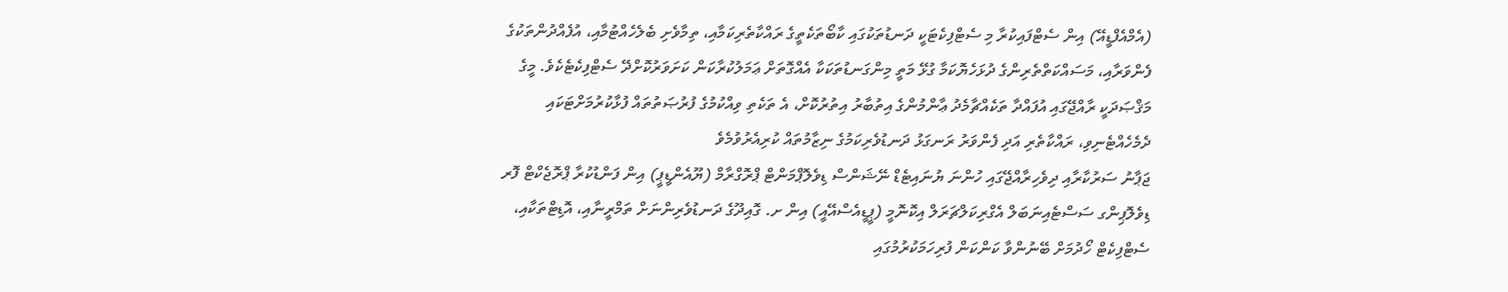(އެމްއެފްޑީއޭ) އިން ސެޓްފައިކުރާ މި ސެޓްފިކެޓަކީ ދަނޑުތަކުގައި ކާބޯތަކެތީގެ ރައްކާތެރިކަމާއި، ތިމާވެށި ބެލެހެއްޓުމާއި، އުފެއްދުންތަކުގެ ފެންވަރާއި، މަސައްކަތްތެރިންގެ ދުޅަހެޔޮކަމާ ގުޅޭ މަތީ މިންގަނޑުތަކަކާ އެއްގޮތަށް ޢަމަލުކުރާކަން ކަށަވަރުކޮށްދޭ ސެޓްފިކެޓެކެވެ. މީގެ މަޤްޞަދަކީ ރާއްޖޭގައި އުފައްދާ ތަކެއްޗާމެދު ޢާންމުންގެ އިތުބާރު އިތުރުކޮށް، އެ ތަކެތި ވިއްކުމުގެ ފުރުޞަތުތައް ފުޅާކުރުމަށްޓަކައި ދެމެހެއްޓެނިވި، ރައްކާތެރި އަދި ފެންވަރު ރަނގަޅު ދަނޑުވެރިކަމުގެ ނިޒާމުތައް ކުރިއެރުވުމެވެ
ޖަޕާނު ސަރުކާރާއި ދިވެހިރާއްޖޭގައި ހުންނަ ޔުނައިޓެޑް ނޭޝަންސް ޑިވެލޮޕްމަންޓް ޕްރޮގްރާމް (ޔޫއެންޑީޕީ) އިން ފަންޑުކުރާ ޕްރޮޖެކްޓް ފޮރ ޑިވެލޮޕިންގ ސަސްޓެއިނަބަލް އެގްރިކަލްޗަރަލް އިކޮނޮމީ (ޕީޑީއެސްއޭއީ) އިން ށ. ގޮއިދޫގެ ދަނޑުވެރިންނަށް ތަމްރީނާއި، އޮޑިޓްތަކާއި، ސެޓްފިކެޓް ހޯދުމަށް ބޭނުންވާ ކަންކަން ފުރިހަމަކުރުމުގައި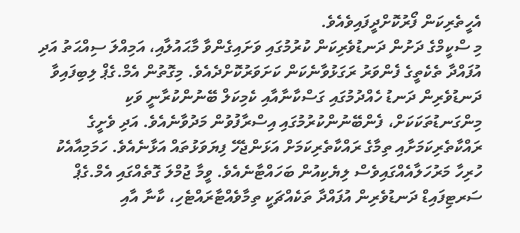އެހީތެރިކަން ފޯރުކޮށްދީފައިވެއެވެ.
މި ސްކީމްގެ ދަށުން ދަނޑުވެރިކަން ކުރުމުގައި ވަށައިގެންވާ މާޙައުލާއި، އަމިއްލަ ސިއްޙަތު އަދި އުފައްދާ ތެކެތީގެ ފެންވަރު ރަގަޅުވާނެކަން ކަށަވަރުކޮށްދެއެވެ. މިގޮތުން އެމް.ގެޕް ލިބިފައިވާ ދަނޑުވެރިން ދަނޑު ހެއްދުމުގައި ގަސްކާނާއާއި ކެމިކަލް ބޭނުންކުރާނީ ވަކި މިންގަނޑުތަކަކަށް، ފެންބޭނުންކުރުމުގައި އިސްރާފުވުން މަދުވާނެއެވެ. އަދި ވެށީގެ ރައްކާތެރިކަމަށާއި ތިމާގެ ރައްކާތެރިކަމަށް އަޅަންޖެހޭ ފިޔަވަޅުތައް އަޅާނެއެވެ. ހަމަމިއާއެކު ހުރިހާ މަރުހަލާއެއްގައިވެސް ލިޔެކިއުން ބަހައްޓާނެއެވެ. ވީމާ ޖުމްލަ ގޮތެއްގައި އެމް.ގެޕް ސަރޓިފައިޑް ދަނޑުވެރިން އުފައްދާ ތަކެއްޗަކީ ތިމާވެއްޓާރައްޓެހި، ކާނާ އާއި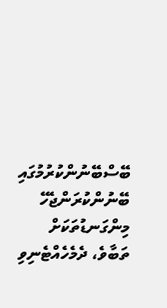ބޭސްބޭނުންކުރުމުގައި ބޭނުންކުރަންޖެހޭ މިންގަނޑުތަކަށް ތަބާވެ، ދެމެހެއްޓެނިވި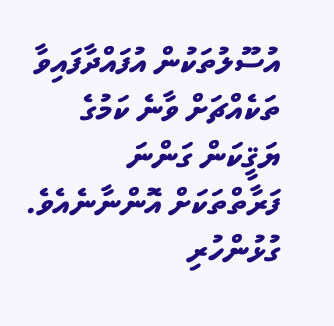އުސޫލުތަކުން އުފައްދާފައިވާ ތަކެއްޗަށް ވާނެ ކަމުގެ ޔަޤީކަން ގަންނަ ފަރާތްތަކަށް އޮންނާނެއެވެ.
ގުޅުންހުރި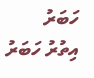ހަބަރު
އިތުރު ހަބަރު